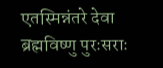एतस्मिन्नंतरे देवा ब्रह्मविष्णु पुरःसराः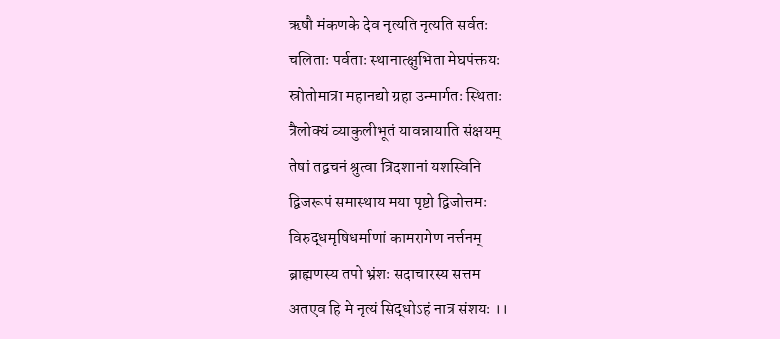ऋषौ मंकणके देव नृत्यति नृत्यति सर्वतः
चलिताः पर्वताः स्थानात्क्षुभिता मेघपंक्तयः
स्रोतोमात्रा महानद्यो ग्रहा उन्मार्गतः स्थिताः
त्रैलोक्यं व्याकुलीभूतं यावन्नायाति संक्षयम्
तेषां तद्वचनं श्रुत्वा त्रिदशानां यशस्विनि
द्विजरूपं समास्थाय मया पृष्टो द्विजोत्तमः
विरुद्धमृषिधर्माणां कामरागेण नर्त्तनम्
ब्राह्मणस्य तपो भ्रंशः सदाचारस्य सत्तम
अतएव हि मे नृत्यं सिद्धोऽहं नात्र संशयः ।।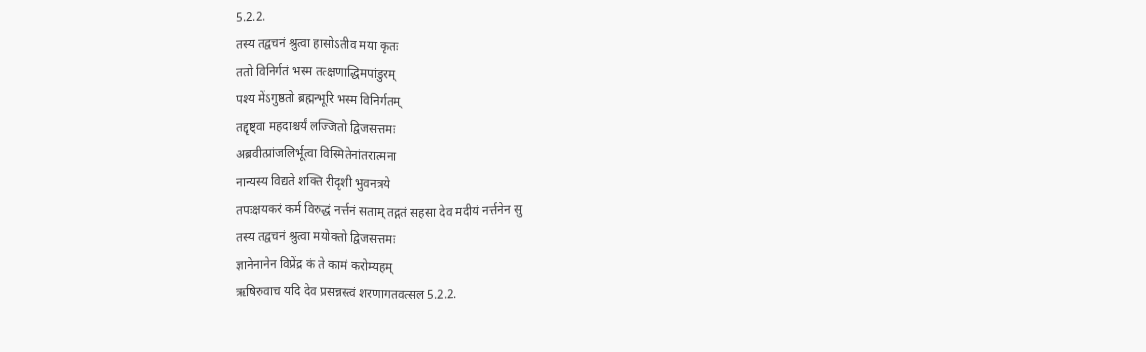5.2.2.
तस्य तद्वचनं श्रुत्वा हासोऽतीव मया कृतः
ततो विनिर्गतं भस्म तत्क्षणाद्धिमपांडुरम्
पश्य मेंऽगुष्ठतो ब्रह्मन्भूरि भस्म विनिर्गतम्
तद्दृष्ट्वा महदाश्चर्यं लज्जितो द्विजसत्तमः
अब्रवीत्प्रांजलिर्भूत्वा विस्मितेनांतरात्मना
नान्यस्य विद्यते शक्ति रीदृशी भुवनत्रये
तपःक्षयकरं कर्म विरुद्धं नर्त्तनं सताम् तद्गतं सहसा देव मदीयं नर्त्तनेन सु
तस्य तद्वचनं श्रुत्वा मयोक्तो द्विजसत्तमः
ज्ञानेनानेन विप्रेंद्र कं ते कामं करोम्यहम्
ऋषिरुवाच यदि देव प्रसन्नस्त्वं शरणागतवत्सल 5.2.2.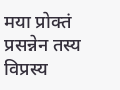मया प्रोक्तं प्रसन्नेन तस्य विप्रस्य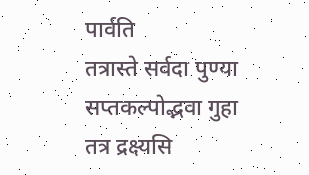पार्वति
तत्रास्ते सर्वदा पुण्या सप्तकल्पोद्भवा गुहा
तत्र द्रक्ष्यसि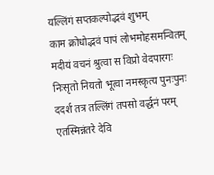यल्लिंगं सप्तकल्पोद्भवं शुभम्
काम क्रोधोद्भवं पापं लोभमोहसमन्वितम्
मदीयं वचनं श्रुत्वा स विप्रो वेदपारगः
निःसृतो नियतो भूत्वा नमस्कृत्य पुनःपुनः
ददर्श तत्र तल्लिंगं तपसो वर्द्धनं परम्
एतस्मिन्नंतरे देवि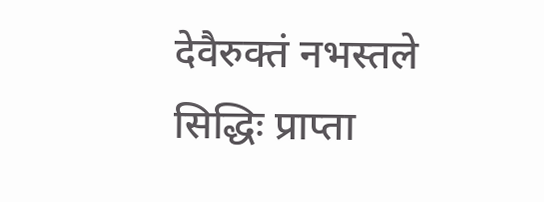देवैरुक्तं नभस्तले
सिद्धिः प्राप्ता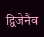द्विजेनैव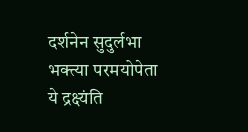दर्शनेन सुदुर्लभा
भक्त्या परमयोपेता ये द्रक्ष्यंति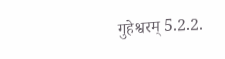गुहेश्वरम् 5.2.2.